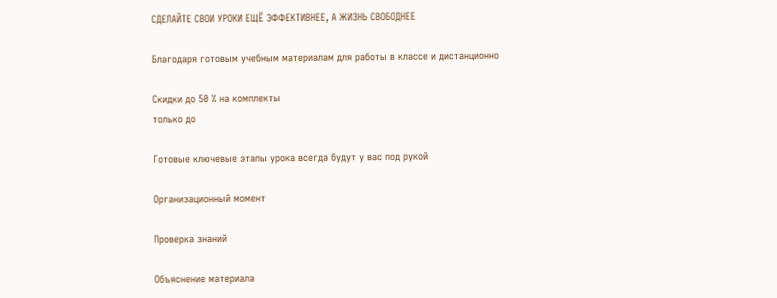СДЕЛАЙТЕ СВОИ УРОКИ ЕЩЁ ЭФФЕКТИВНЕЕ, А ЖИЗНЬ СВОБОДНЕЕ

Благодаря готовым учебным материалам для работы в классе и дистанционно

Скидки до 50 % на комплекты
только до

Готовые ключевые этапы урока всегда будут у вас под рукой

Организационный момент

Проверка знаний

Объяснение материала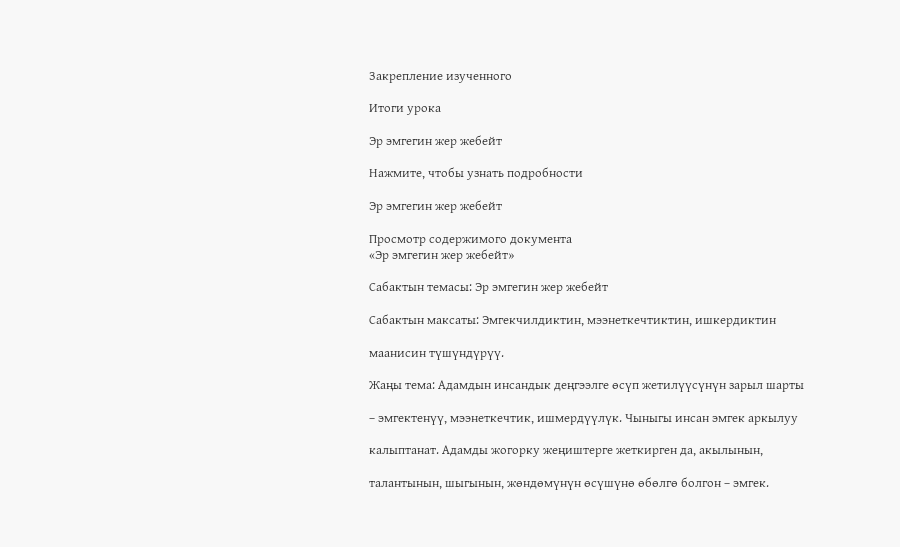Закрепление изученного

Итоги урока

Эр эмгегин жер жебейт

Нажмите, чтобы узнать подробности

Эр эмгегин жер жебейт

Просмотр содержимого документа
«Эр эмгегин жер жебейт»

Сабактын темасы: Эр эмгегин жер жебейт

Сабактын максаты: Эмгекчилдиктин, мээнеткечтиктин, ишкердиктин

маанисин түшүндүрүү.

Жаңы тема: Адамдын инсандык деңгээлге өсүп жетилүүсүнүн зарыл шарты

– эмгектенүү, мээнеткечтик, ишмердүүлүк. Чыныгы инсан эмгек аркылуу

калыптанат. Адамды жогорку жеңиштерге жеткирген да, акылынын,

талантынын, шыгынын, жөндөмүнүн өсүшүнө өбөлгө болгон – эмгек.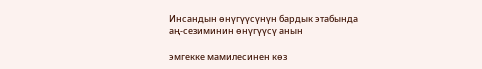Инсандын өнүгүүсүнүн бардык этабында аң-сезиминин өнүгүүсү анын

эмгекке мамилесинен көз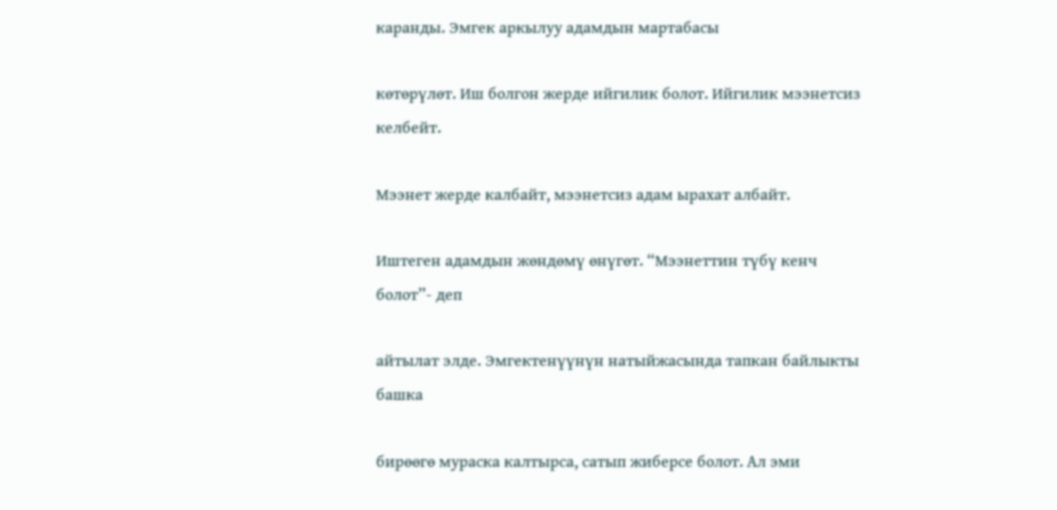каранды. Эмгек аркылуу адамдын мартабасы

көтөрүлөт. Иш болгон жерде ийгилик болот. Ийгилик мээнетсиз келбейт.

Мээнет жерде калбайт, мээнетсиз адам ырахат албайт.

Иштеген адамдын жөндөмү өнүгөт. “Мээнеттин түбү кенч болот”- деп

айтылат элде. Эмгектенүүнүн натыйжасында тапкан байлыкты башка

бирөөгө мураска калтырса, сатып жиберсе болот. Ал эми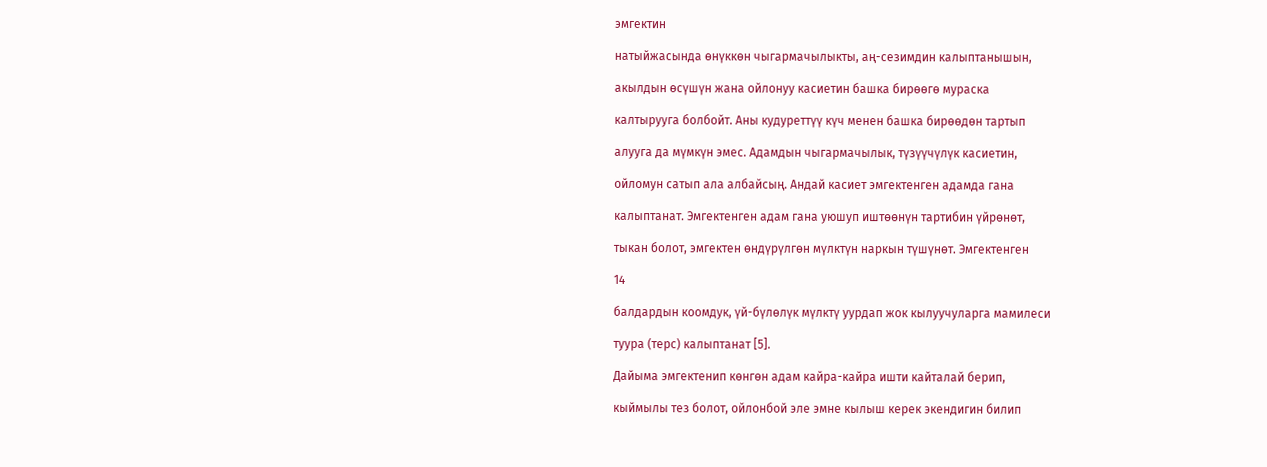эмгектин

натыйжасында өнүккөн чыгармачылыкты, аң-сезимдин калыптанышын,

акылдын өсүшүн жана ойлонуу касиетин башка бирөөгө мураска

калтырууга болбойт. Аны кудуреттүү күч менен башка бирөөдөн тартып

алууга да мүмкүн эмес. Адамдын чыгармачылык, түзүүчүлүк касиетин,

ойломун сатып ала албайсың. Андай касиет эмгектенген адамда гана

калыптанат. Эмгектенген адам гана уюшуп иштөөнүн тартибин үйрөнөт,

тыкан болот, эмгектен өндүрүлгөн мүлктүн наркын түшүнөт. Эмгектенген

14

балдардын коомдук, үй-бүлөлүк мүлктү уурдап жок кылуучуларга мамилеси

туура (терс) калыптанат [5].

Дайыма эмгектенип көнгөн адам кайра-кайра ишти кайталай берип,

кыймылы тез болот, ойлонбой эле эмне кылыш керек экендигин билип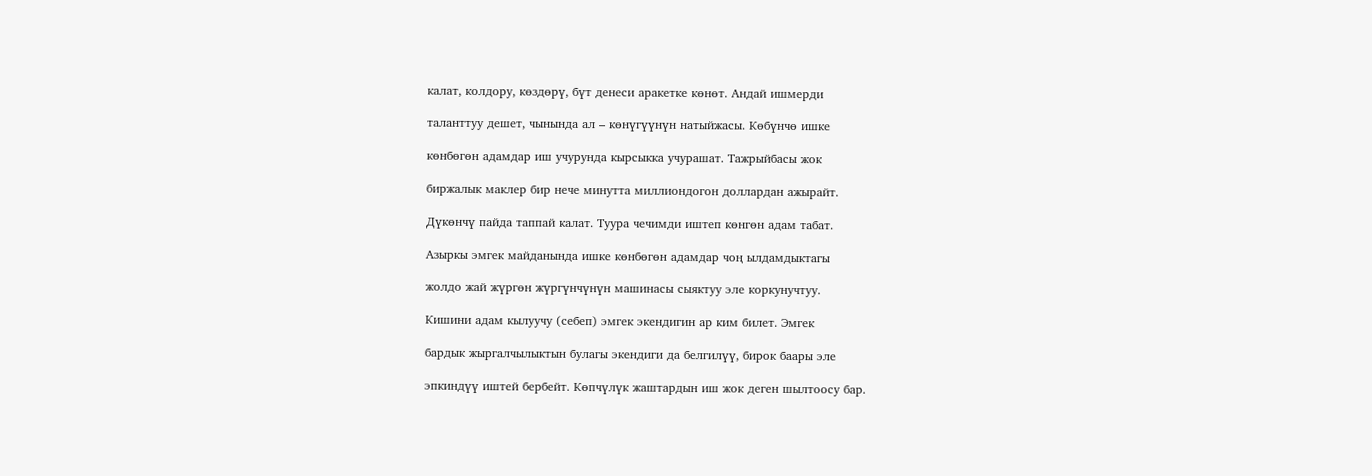калат, колдору, көздөрү, бүт денеси аракетке көнөт. Андай ишмерди

таланттуу дешет, чынында ал – көнүгүүнүн натыйжасы. Көбүнчө ишке

көнбөгөн адамдар иш учурунда кырсыкка учурашат. Тажрыйбасы жок

биржалык маклер бир нече минутта миллиондогон доллардан ажырайт.

Дүкөнчү пайда таппай калат. Туура чечимди иштеп көнгөн адам табат.

Азыркы эмгек майданында ишке көнбөгөн адамдар чоң ылдамдыктагы

жолдо жай жүргөн жүргүнчүнүн машинасы сыяктуу эле коркунучтуу.

Кишини адам кылуучу (себеп) эмгек экендигин ар ким билет. Эмгек

бардык жыргалчылыктын булагы экендиги да белгилүү, бирок баары эле

эпкиндүү иштей бербейт. Көпчүлүк жаштардын иш жок деген шылтоосу бар.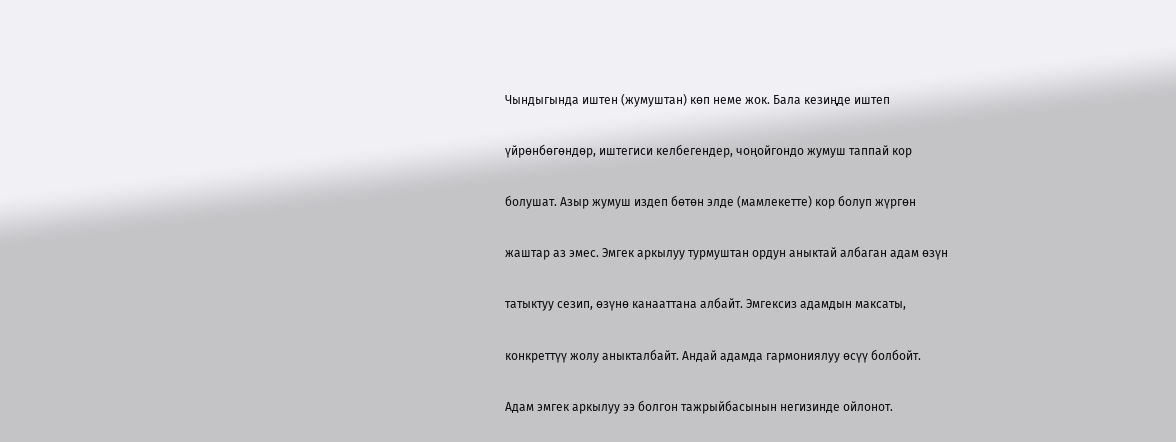Чындыгында иштен (жумуштан) көп неме жок. Бала кезиңде иштеп

үйрөнбөгөндөр, иштегиси келбегендер, чоңойгондо жумуш таппай кор

болушат. Азыр жумуш издеп бөтөн элде (мамлекетте) кор болуп жүргөн

жаштар аз эмес. Эмгек аркылуу турмуштан ордун аныктай албаган адам өзүн

татыктуу сезип, өзүнө канааттана албайт. Эмгексиз адамдын максаты,

конкреттүү жолу аныкталбайт. Андай адамда гармониялуу өсүү болбойт.

Адам эмгек аркылуу ээ болгон тажрыйбасынын негизинде ойлонот.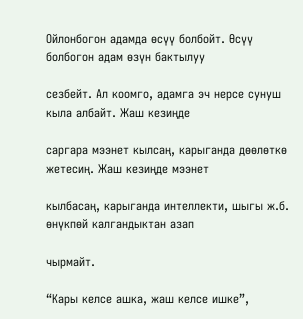Ойлонбогон адамда өсүү болбойт. Өсүү болбогон адам өзүн бактылуу

сезбейт. Ал коомго, адамга эч нерсе сунуш кыла албайт. Жаш кезиңде

саргара мээнет кылсаң, карыганда дөөлөткө жетесиң. Жаш кезиңде мээнет

кылбасаң, карыганда интеллекти, шыгы ж.б. өнүкпөй калгандыктан азап

чырмайт.

“Кары келсе ашка, жаш келсе ишке”,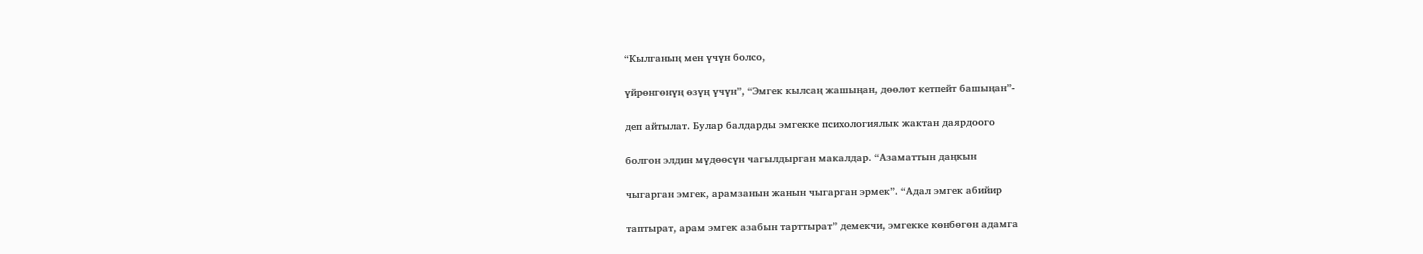“Кылганың мен үчүн болсо,

үйрөнгөнүң өзүң үчүн”, “Эмгек кылсаң жашыңан, дөөлөт кетпейт башыңан”-

деп айтылат. Булар балдарды эмгекке психологиялык жактан даярдоого

болгон элдин мүдөөсүн чагылдырган макалдар. “Азаматтын даңкын

чыгарган эмгек, арамзанын жанын чыгарган эрмек”. “Адал эмгек абийир

таптырат, арам эмгек азабын тарттырат” демекчи, эмгекке көнбөгөн адамга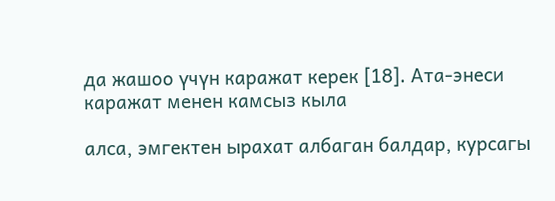да жашоо үчүн каражат керек [18]. Ата-энеси каражат менен камсыз кыла

алса, эмгектен ырахат албаган балдар, курсагы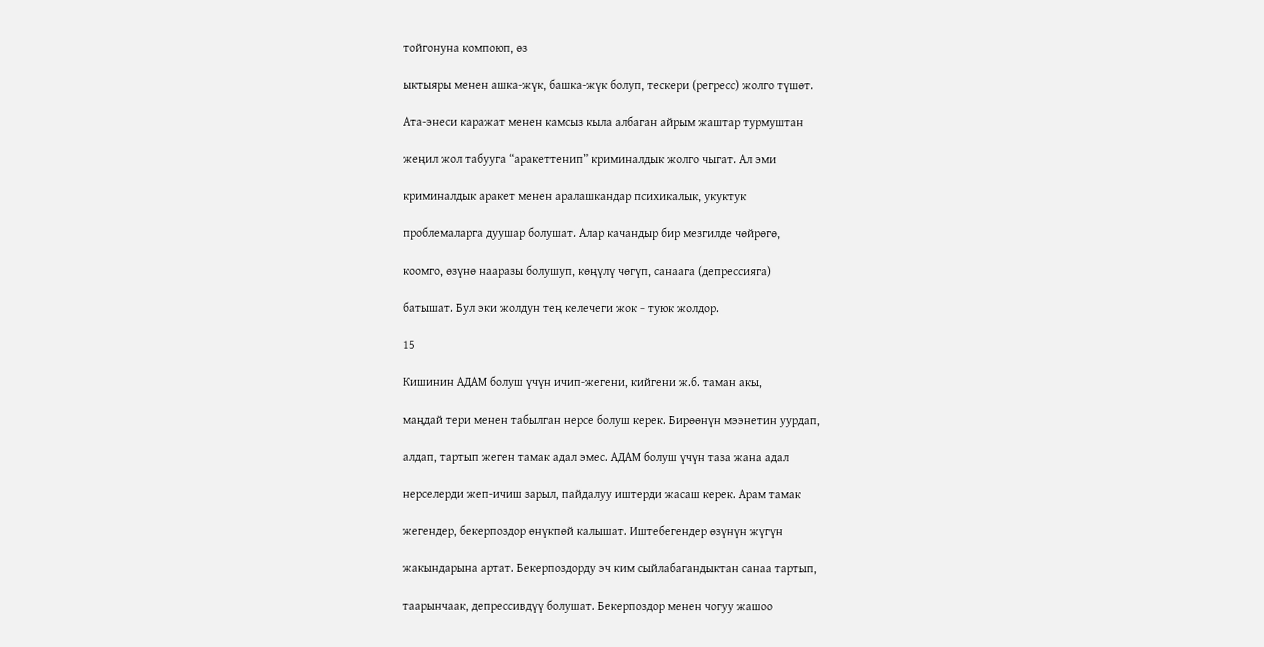тойгонуна компоюп, өз

ыктыяры менен ашка-жүк, башка-жүк болуп, тескери (регресс) жолго түшөт.

Ата-энеси каражат менен камсыз кыла албаган айрым жаштар турмуштан

жеңил жол табууга “аракеттенип” криминалдык жолго чыгат. Ал эми

криминалдык аракет менен аралашкандар психикалык, укуктук

проблемаларга дуушар болушат. Алар качандыр бир мезгилде чөйрөгө,

коомго, өзүнө нааразы болушуп, көңүлү чөгүп, санаага (депрессияга)

батышат. Бул эки жолдун тең келечеги жок − туюк жолдор.

15

Кишинин АДАМ болуш үчүн ичип-жегени, кийгени ж.б. таман акы,

маңдай тери менен табылган нерсе болуш керек. Бирөөнүн мээнетин уурдап,

алдап, тартып жеген тамак адал эмес. АДАМ болуш үчүн таза жана адал

нерселерди жеп-ичиш зарыл, пайдалуу иштерди жасаш керек. Арам тамак

жегендер, бекерпоздор өнүкпөй калышат. Иштебегендер өзүнүн жүгүн

жакындарына артат. Бекерпоздорду эч ким сыйлабагандыктан санаа тартып,

таарынчаак, депрессивдүү болушат. Бекерпоздор менен чогуу жашоо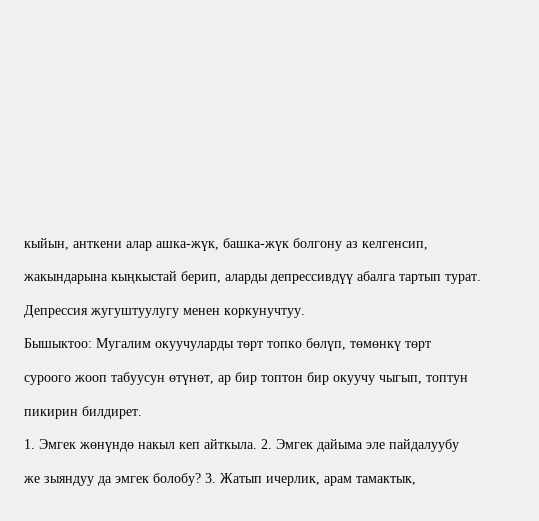кыйын, анткени алар ашка-жүк, башка-жүк болгону аз келгенсип,

жакындарына кыңкыстай берип, аларды депрессивдүү абалга тартып турат.

Депрессия жугуштуулугу менен коркунучтуу.

Бышыктоо: Мугалим окуучуларды төрт топко бөлүп, төмөнкү төрт

суроого жооп табуусун өтүнөт, ар бир топтон бир окуучу чыгып, топтун

пикирин билдирет.

1. Эмгек жөнүндө накыл кеп айткыла. 2. Эмгек дайыма эле пайдалуубу

же зыяндуу да эмгек болобу? 3. Жатып ичерлик, арам тамактык,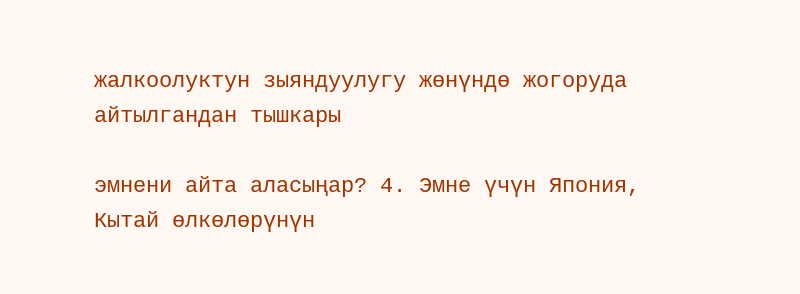жалкоолуктун зыяндуулугу жөнүндө жогоруда айтылгандан тышкары

эмнени айта аласыңар? 4. Эмне үчүн Япония, Кытай өлкөлөрүнүн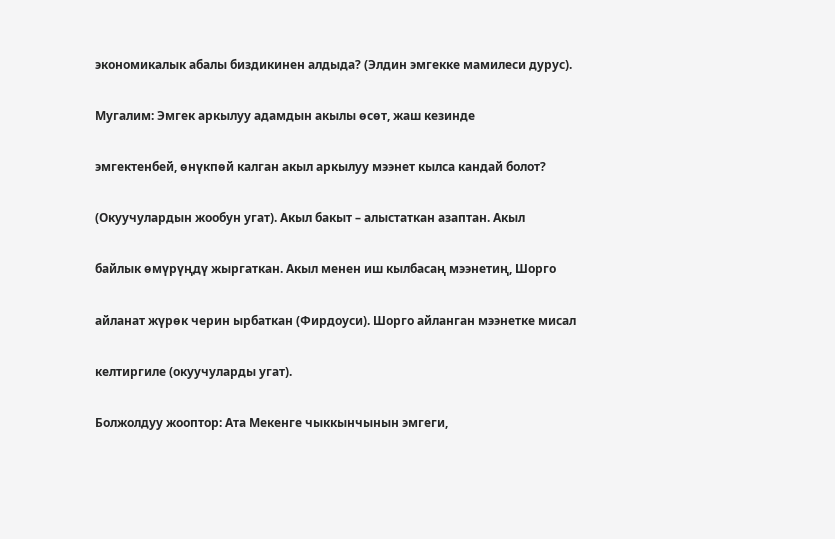экономикалык абалы биздикинен алдыда? (Элдин эмгекке мамилеси дурус).

Мугалим: Эмгек аркылуу адамдын акылы өсөт, жаш кезинде

эмгектенбей, өнүкпөй калган акыл аркылуу мээнет кылса кандай болот?

(Окуучулардын жообун угат). Акыл бакыт – алыстаткан азаптан. Акыл

байлык өмүрүңдү жыргаткан. Акыл менен иш кылбасаң мээнетиң, Шорго

айланат жүрөк черин ырбаткан (Фирдоуси). Шорго айланган мээнетке мисал

келтиргиле (окуучуларды угат).

Болжолдуу жооптор: Ата Мекенге чыккынчынын эмгеги,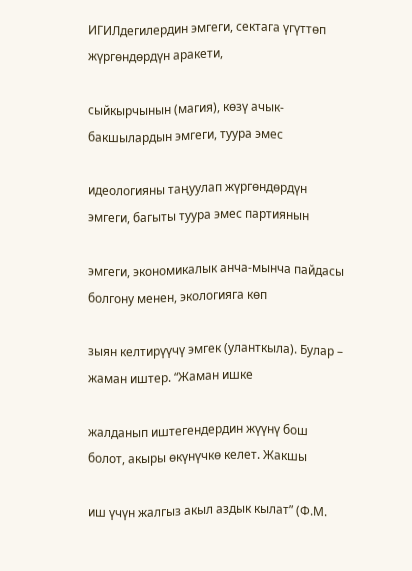ИГИЛдегилердин эмгеги, сектага үгүттөп жүргөндөрдүн аракети,

сыйкырчынын (магия), көзү ачык-бакшылардын эмгеги, туура эмес

идеологияны таңуулап жүргөндөрдүн эмгеги, багыты туура эмес партиянын

эмгеги, экономикалык анча-мынча пайдасы болгону менен, экологияга көп

зыян келтирүүчү эмгек (уланткыла). Булар – жаман иштер. “Жаман ишке

жалданып иштегендердин жүүнү бош болот, акыры өкүнүчкө келет. Жакшы

иш үчүн жалгыз акыл аздык кылат” (Ф.М.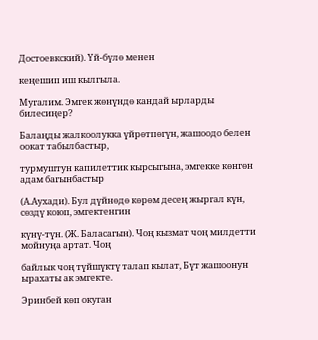Достоевкский). Үй-бүлө менен

кеңешип иш кылгыла.

Мугалим. Эмгек жөнүндө кандай ырларды билесиңер?

Балаңды жалкоолукка үйрөтпөгүн, жашоодо белен оокат табылбастыр,

турмуштун капилеттик кырсыгына, эмгекке көнгөн адам багынбастыр

(А.Аухади). Бул дүйнөдө көрөм десең жыргал күн, сөздү коюп, эмгектенгин

күнү-түн. (Ж. Баласагын). Чоң кызмат чоң милдетти мойнуңа артат. Чоң

байлык чоң түйшүктү талап кылат, Бүт жашоонун ырахаты ак эмгекте.

Эринбей көп окуган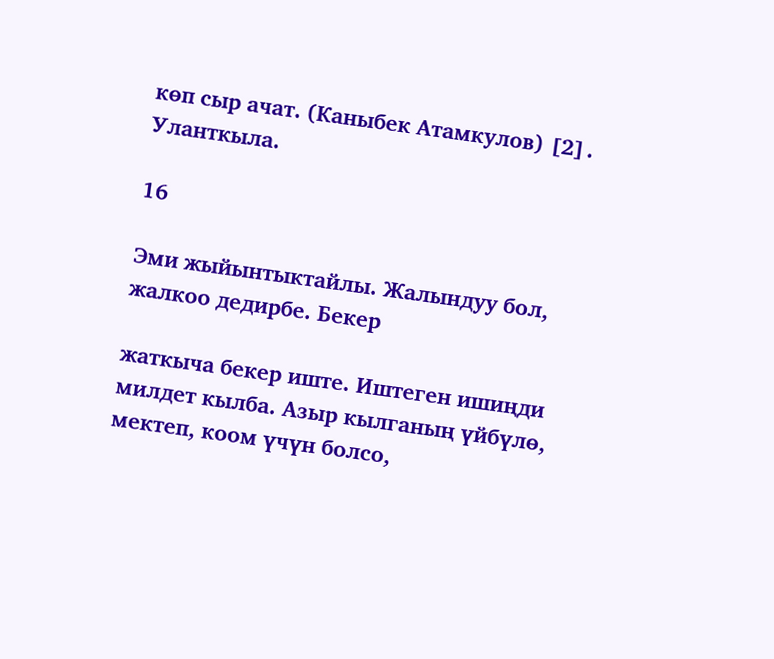көп сыр ачат. (Каныбек Атамкулов) [2]. Уланткыла.

16

Эми жыйынтыктайлы. Жалындуу бол, жалкоо дедирбе. Бекер

жаткыча бекер иште. Иштеген ишиңди милдет кылба. Азыр кылганың үйбүлө, мектеп, коом үчүн болсо,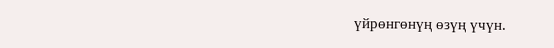үйрөнгөнүң өзүң үчүн.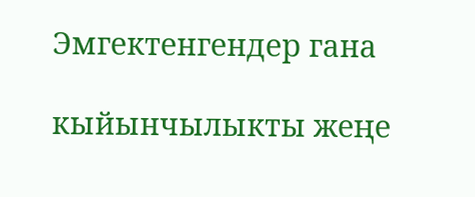Эмгектенгендер гана

кыйынчылыкты жеңе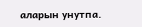аларын унутпа.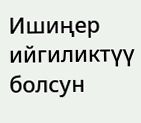Ишиңер ийгиликтүү болсун